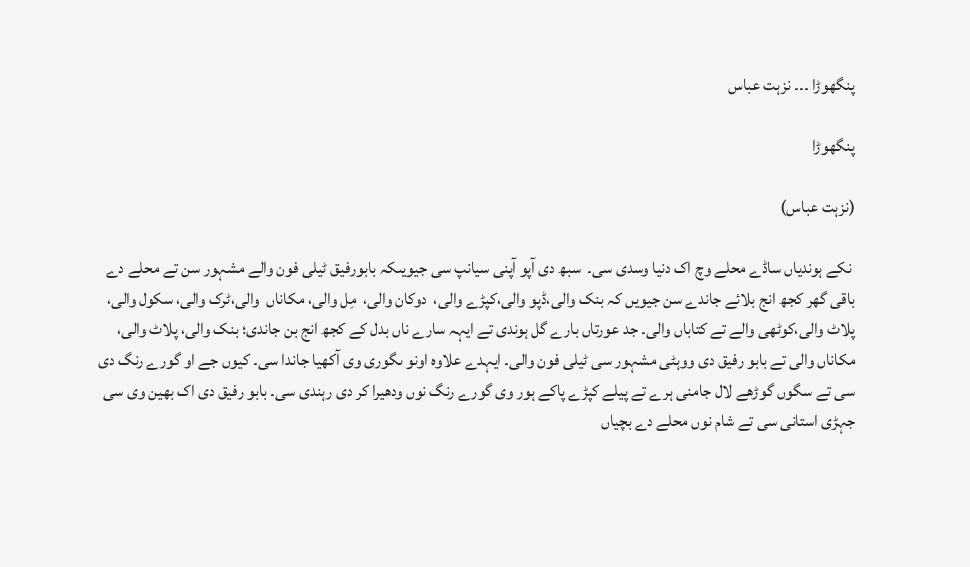پنگھوڑا ۔۔۔ نزہت عباس

پنگھوڑا

(نزہت عباس)

 نکے ہوندیاں ساڈے محلے وچ اک دنیا وسدی سی۔  سبھ دی آپو آپنی سیانپ سی جیویںکہ بابورفیق ٹیلی فون والے مشہور سن تے محلے دے باقی گھر کجھ انج بلائے جاندے سن جیویں کہ بنک والی،ڈپو والی،کپڑے والی،  دوکان والی،  مِل والی، مکاناں  والی،ٹرک والی، سکول والی، پلاٹ والی،کوٹھی والے تے کتاباں والی۔ جد عورتاں بارے گل ہوندی تے ایہہ سارے ناں بدل کے کجھ انج بن جاندی؛ بنک والی، پلاٹ والی، مکاناں والی تے بابو رفیق دی ووہٹی مشہور سی ٹیلی فون والی۔ ایہدے علاوہ اونو ںگوری وی آکھیا جاندا سی۔ کیوں جے او گورے رنگ دی سی تے سگوں گوڑھے لال جامنی ہرے تے پیلے کپڑے پاکے ہور وی گورے رنگ نوں ودھیرا کر دی رہندی سی۔ بابو رفیق دی اک بھین وی سی جہڑی استانی سی تے شام نوں محلے دے بچیاں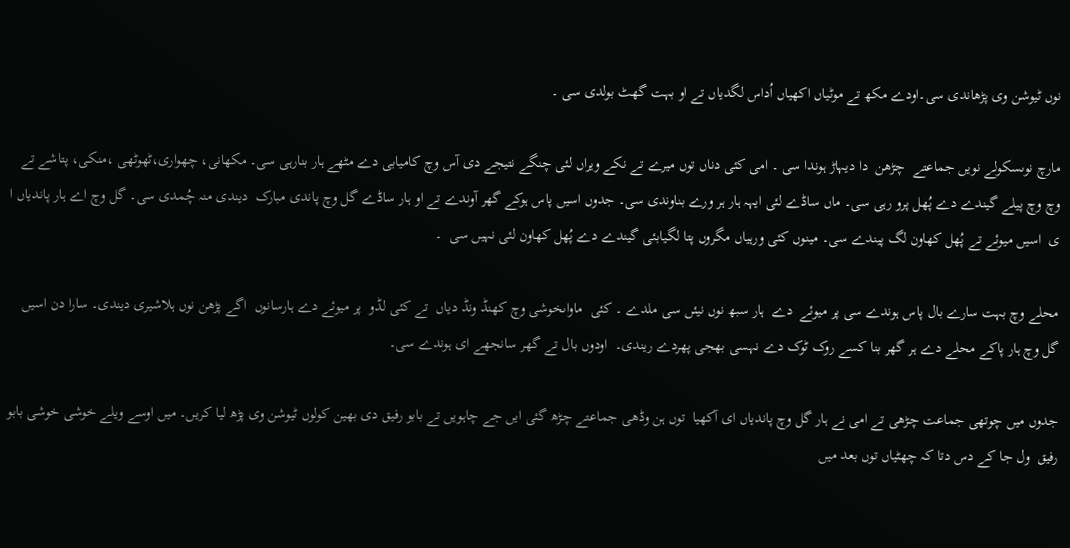نوں ٹیوشن وی پڑھاندی سی۔اودے مکھ تے موٹیاں اکھیاں اُداس لگدیاں تے او بہت گھٹ بولدی سی ۔

مارچ نوںسکولے نویں جماعتے  چڑھن  دا دیہاڑ ہوندا سی ۔ امی کئی دناں توں میرے تے نکے ویراں لئی چنگے نتیجے دی آس وچ کامیابی دے مٹھے ہار بنارہی سی۔ مکھانی، چھواری،ٹھوٹھی ،منکی، پتاشے تے وچ وچ پیلے گیندے دے پُھل پرو رہی سی۔ ماں ساڈے لئی ایہہ ہار ہر ورے بناوندی سی۔ جدوں اسیں پاس ہوکے گھر آوندے تے او ہار ساڈے گل وچ پاندی مبارک  دیندی منہ چُمدی سی۔ گل وچ اے ہار پاندیاں ا ی  اسیں میوئے تے پُھل کھاون لگ پیندے سی۔ مینوں کئی ورہیاں مگروں پتا لگیابئی گیندے دے پُھل کھاون لئی نہیں سی  ۔

محلے وچ بہت سارے بال پاس ہوندے سی پر میوئے  دے  ہار سبھ نوں نیئں سی ملدے ۔ کئی  ماواںخوشی وچ کھنڈ ونڈ دیاں  تے کئی لڈو  پر میوئے دے ہارسانوں  اگے پڑھن نوں ہلاشیری دیندی۔ سارا دن اسیں گل وچ ہار پاکے محلے دے ہر گھر بنا کسے روک ٹوک دے نہسی بھجی پھردے ریندی۔  اودوں بال تے گھر سانجھے ای ہوندے سی۔

جدوں میں چوتھی جماعت چڑھی تے امی نے ہار گل وچ پاندیاں ای آکھیا  توں ہن وڈھی جماعتے چڑھ گئی ایں جے چاہویں تے بابو رفیق دی بھین کولوں ٹیوشن وی پڑھ لیا کریں۔ میں اوسے ویلے خوشی خوشی بابو رفیق  ول جا کے دس دتا کہ چھٹیاں توں بعد میں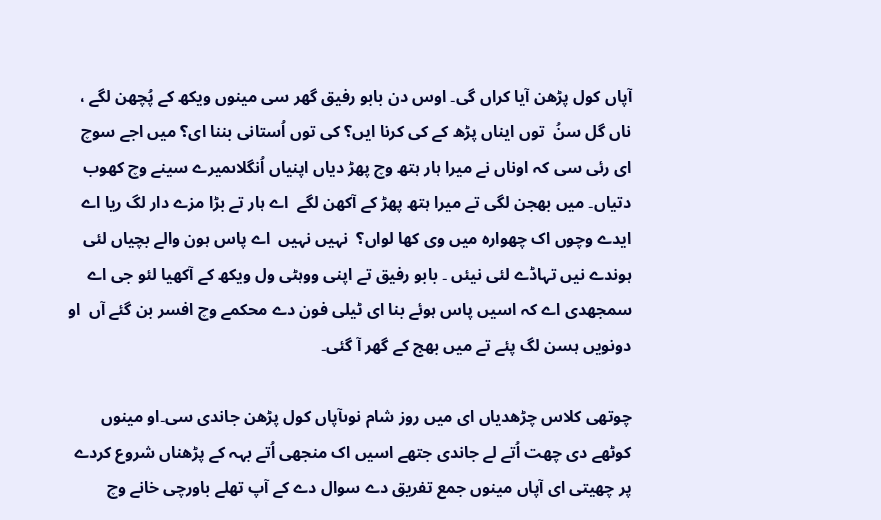آپاں کول پڑھن آیا کراں گی۔ اوس دن بابو رفیق گھر سی مینوں ویکھ کے پُچھن لگے ، ناں گل سنُ  توں ایناں پڑھ کے کی کرنا ایں؟ کی توں اُستانی بننا ای؟ میں اجے سوچ ای رئی سی کہ اوناں نے میرا ہار ہتھ وچ پھڑ دیاں اپنیاں اُنگلاںمیرے سینے وچ کھوب دتیاں۔ میں بھجن لگی تے میرا ہتھ پھڑ کے آکھن لگے  اے ہار تے بڑا مزے دار لگ ریا اے ایدے وچوں اک چھوارہ میں وی کھا لواں؟  نہیں نہیں  اے پاس ہون والے بچیاں لئی ہوندے نیں تہاڈے لئی نیئں ۔ بابو رفیق تے اپنی ووہٹی ول ویکھ کے آکھیا لئو جی اے سمجھدی اے کہ اسیں پاس ہوئے بنا ای ٹیلی فون دے محکمے وچ افسر بن گئے آں  او  دونویں ہسن لگ پئے تے میں بھج کے گھر آ گئی۔

چوتھی کلاس چڑھدیاں ای میں روز شام نوںآپاں کول پڑھن جاندی سی۔او مینوں کوٹھے دی چھت اُتے لے جاندی جتھے اسیں اک منجھی اُتے بہہ کے پڑھناں شروع کردے پر چھیتی ای آپاں مینوں جمع تفریق دے سوال دے کے آپ تھلے باورچی خانے وچ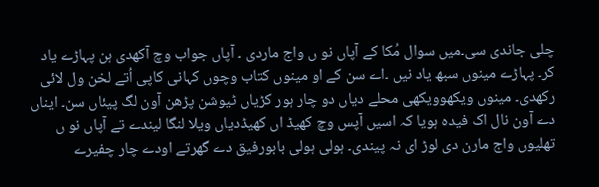چلی جاندی سی۔میں سوال مُکا کے آپاں نو ں واج ماردی ۔ آپاں جواب وچ آکھدی ہن پہاڑے یاد کر۔ پہاڑے مینوں سبھ یاد نیں ۔اے سن کے او مینوں کتاب وچوں کہانی کاپی اُتے لخن ول لائی رکھدی۔ مینوں ویکھوویکھی محلے دیاں دو چار ہور کڑیاں ٹیوشن پڑھن آون لگ پیئاں سن۔ ایناں دے آون نال اک فیدہ ہویا کہ اسیں آپس وچ کھیڈ اں کھیڈدیاں ویلا لنگا لیندے تے آپاں نو ں تھلیوں واج مارن دی لوڑ ای نہ پیندی۔ ہولی ہولی بابورفیق دے گھرتے اودے چار چفیرے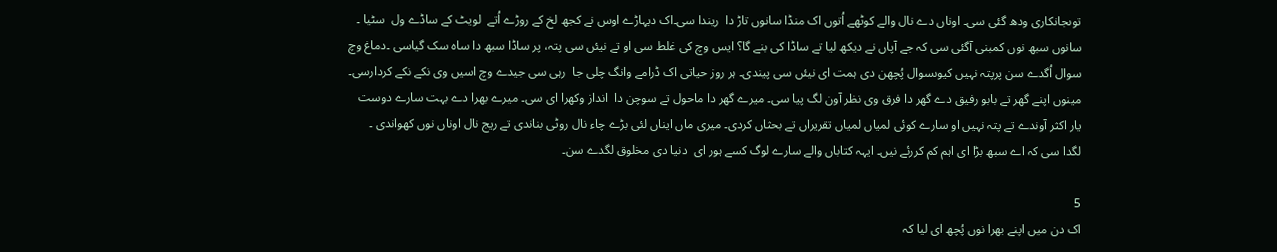توںجانکاری ودھ گئی سی۔ اوناں دے نال والے کوٹھے اُتوں اک منڈا سانوں تاڑ دا  ریندا سی۔اک دیہاڑے اوس نے کجھ لخ کے روڑے اُتے  لویٹ کے ساڈے ول  سٹیا ۔ سانوں سبھ نوں کمبنی آگئی سی کہ جے آپاں نے دیکھ لیا تے ساڈا کی بنے گا؟ ایس وچ کی غلط سی او تے نیئں سی پتہ، پر ساڈا سبھ دا ساہ سک گیاسی ۔دماغ وچ سوال اُگدے سن پرپتہ نہیں کیوںسوال پُچھن دی ہمت ای نیئں سی پیندی۔ ہر روز حیاتی اک ڈرامے وانگ چلی جا  رہی سی جیدے وچ اسیں وی نکے نکے کردارسی۔ مینوں اپنے گھر تے بابو رفیق دے گھر دا فرق وی نظر آون لگ پیا سی۔ میرے گھر دا ماحول تے سوچن دا  انداز وکھرا ای سی۔ میرے بھرا دے بہت سارے دوست یار اکثر آوندے تے پتہ نہیں او سارے کوئی لمیاں لمیاں تقریراں تے بحثاں کردی۔ میری ماں ایناں لئی بڑے چاء نال روٹی بناندی تے ریج نال اوناں نوں کھواندی ۔ لگدا سی کہ اے سبھ بڑا ای اہم کم کررئے نیں۔ ایہہ کتاباں والے سارے لوگ کسے ہور ای  دنیا دی مخلوق لگدے سن۔

5
اک دن میں اپنے بھرا نوں پُچھ ای لیا کہ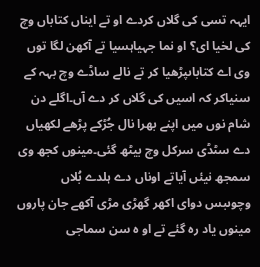ایہہ تسی کی گلاں کردے او تے ایناں کتاباں وچ کی لخیا ای؟ او نما جہیاہسیا تے آکھن لگا توں وی اے کتاباںپڑھیا کر تے نالے ساڈے وچ بہہ کے سنیاکر کہ اسیں کی گلاں کر دے آں۔اگلے دن شام نوں میں اپنے بھرا نال جُڑکے پڑھے لکھیاں دے سٹڈی سرکل وچ بیٹھ گئی۔مینوں کجھ وی سمجھ نیئں آیاتے اوناں دے ہلدے بُلاں وچوںبس دوای اکھر گھڑی مڑی آکھے جان پاروں مینوں یاد رہ گئے تے او ہ سن سماجی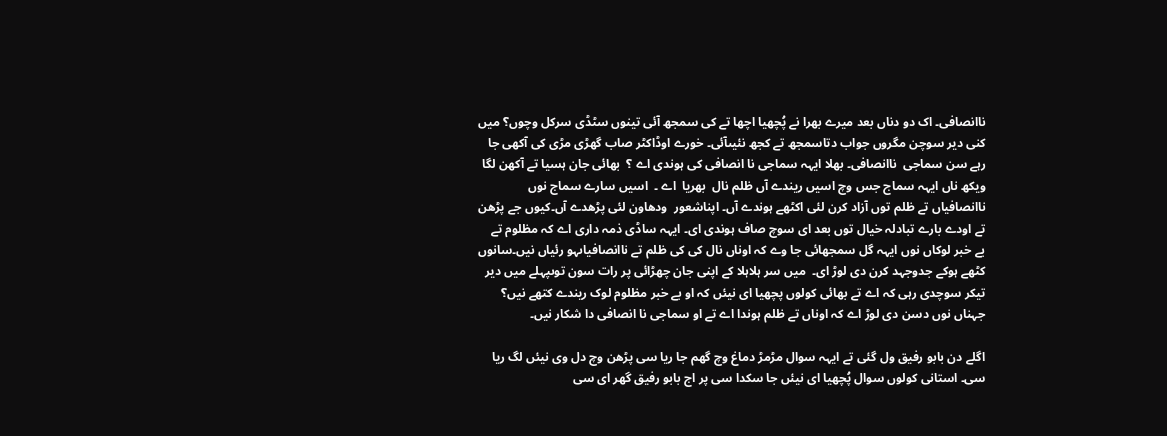ناانصافی۔ اک دو دناں بعد میرے بھرا نے پُچھیا اچھا تے کی سمجھ آئی تینوں سٹڈی سرکل وچوں؟ میں کنی دیر سوچن مگروں جواب دتاسمجھ تے کجھ نئیںآئی۔ خورے اوڈاکٹر صاب گھڑی مڑی کی آکھی جا رہے سن سماجی  ناانصافی۔ بھلا ایہہ سماجی نا انصافی کی ہوندی اے ؟  بھائی جان ہسیا تے آکھن لگا  ویکھ ناں ایہہ سماج جس وچ اسیں ریندے آں ظلم نال  بھریا  اے ۔  اسیں سارے سماج نوں ناانصافیاں تے ظلم توں آزاد کرن لئی اکٹھے ہوندے آں۔ اپناشعور  ودھاون لئی پڑھدے آں۔کیوں جے پڑھن تے اودے بارے تبادلہ خیال توں بعد ای سوچ صاف ہوندی ای۔ ایہہ ساڈی ذمہ داری اے کہ مظلوم تے بے خبر لوکاں نوں ایہہ گل سمجھائی جا وے کہ اوناں نال کی کی ظلم تے ناانصافیاںہو رئیاں نیں۔سانوں کٹھے ہوکے جدوجہد کرن دی لوڑ ای۔  میں سر ہلاہلا کے اپنی جان چھڑائی پر رات سون توںپہلے میں دیر تیکر سوچدی رہی کہ اے تے بھائی کولوں پچھیا ای نیئں کہ او بے خبر مظلوم لوک ریندے کتھے نیں؟ جہناں نوں دسن دی لوڑ اے کہ اوناں تے ظلم ہوندا اے تے او سماجی نا انصافی دا شکار نیں۔

اگلے دن بابو رفیق ول گئی تے ایہہ سوال مڑمڑ دماغ وچ گھم جا ریا سی پڑھن وچ دل وی نیئں لگ ریا سی۔ استانی کولوں سوال پُچھیا ای نیئں جا سکدا سی پر اج بابو رفیق گھر ای سی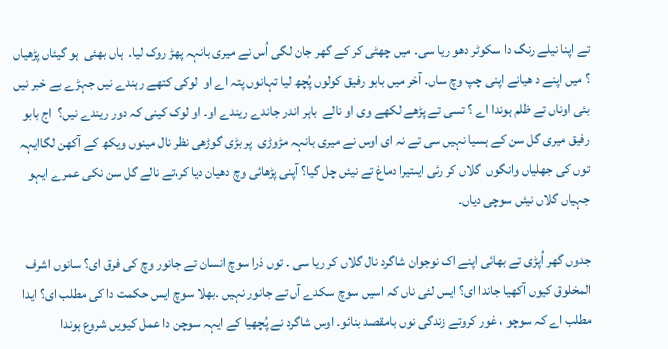تے اپنا نیلے رنگ دا سکوٹر دھو ریا سی۔ میں چھٹی کر کے گھر جان لگی اُس نے میری بانہہ پھڑ روک لیا۔  ہاں بھئی  ہو گیئاں پڑھیاں ؟ میں اپنے د ھیانے اپنی چپ وچ ساں۔ آخر میں بابو رفیق کولوں پُچھ لیا تہانوں پتہ اے او  لوکی کتھے رہندے نیں جہڑے بے خبر نیں بئی اوناں تے ظلم ہوندا اے ؟ تسی تے پڑھے لکھے وی او نالے  باہر اندر جاندے ریندے او۔ او لوک کینی کہ دور ریندے نیں؟  اج بابو رفیق میری گل سن کے ہسیا نہیں سی تے نہ ای اوس نے میری بانہہ مڑوڑی  پر بڑی گوڑھی نظر نال مینوں ویکھ کے آکھن لگاایہہ توں کی جھلیاں وانگوں  گلاں کر رئی ایںتیرا دماغ تے نیئں چل گیا؟ آپنی پڑھائی وچ دھیان دیا کر،تے نالے گل سن نکی عمرے ایہو جہیاں گلاں نیئں سوچی دیاں۔

جدوں گھر اُپڑی تے بھائی اپنے اک نوجوان شاگرد نال گلاں کر ریا سی ۔ توں ذرا سوچ انسان تے جانور وچ کی فرق ای؟ سانوں اشرف المخلوق کیوں آکھیا جاندا ای؟ ایس لئی ناں کہ اسیں سوچ سکدے آں تے جانور نہیں ۔بھلا سوچ ایس حکمت دا کی مطلب ای؟ ایدا مطلب اے کہ سوچو ، غور کروتے زندگی نوں بامقصد بنائو۔ اوس شاگرد نے پُچھیا کے ایہہ سوچن دا عمل کیویں شروع ہوندا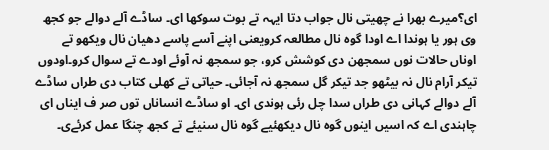ای؟میرے بھرا نے چھیتی نال جواب دتا ایہہ تے بوت سوکھا ای۔ ساڈے آلے دوالے جو کجھ وی ہور یا ہوندا اے اودا گوہ نال مطالعہ کرویعنی اپنے آسے پاسے دھیان نال ویکھو تے اوناں حالات نوں سمجھن دی کوشش کرو، جو سمجھ نہ آوئے اودے تے سوال کرو۔اودوں تیکر آرام نال نہ بیٹھو جد تیکر گل سمجھ نہ آجائی۔ حیاتی تے کھلی کتاب دی طراں ساڈے آلے دوالے کہانی دی طراں سدا چل رئی ہوندی ای۔ او ساڈے انساناں توں صر ف ایناں ای چاہندی اے کہ اسیں اینوں گوہ نال دیکھئیے گوہ نال سنیئے تے کجھ چنگا عمل کرئےی۔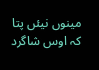مینوں نیئں پتا کہ اوس شاگرد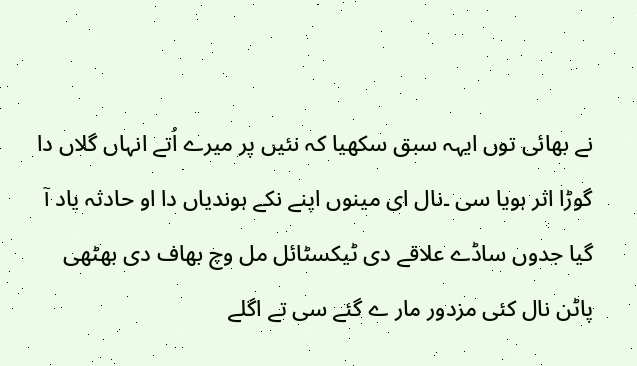نے بھائی توں ایہہ سبق سکھیا کہ نئیں پر میرے اُتے انہاں گلاں دا گوڑا اثر ہویا سی ۔نال ای مینوں اپنے نکے ہوندیاں دا او حادثہ یاد آ گیا جدوں ساڈے علاقے دی ٹیکسٹائل مل وچ بھاف دی بھٹھی پاٹن نال کئی مزدور مار ے گئے سی تے اگلے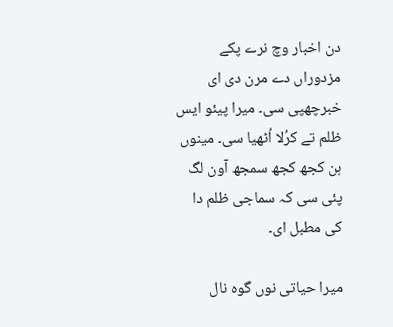دن اخبار وچ نرے پکے مزدوراں دے مرن دی ای خبرچھپی سی۔ میرا پیئو ایس ظلم تے کرُلا اُٹھیا سی۔ مینوں ہن کجھ کجھ سمجھ آون لگ پئی سی کہ سماجی ظلم دا کی مطبل ای۔

میرا حیاتی نوں گوہ نال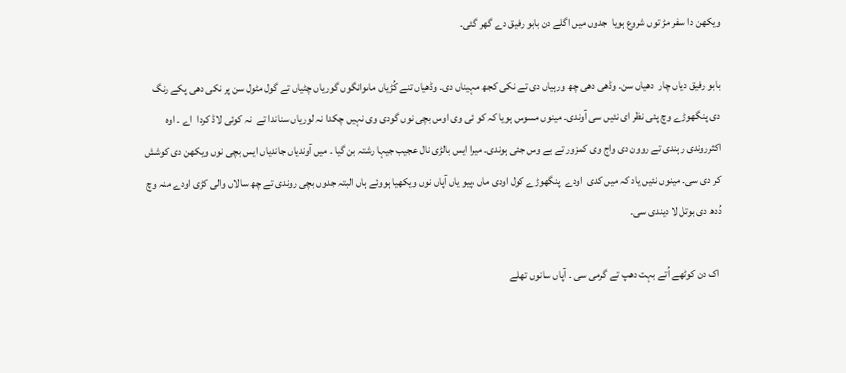ویکھن دا سفر مڑ توں شروع ہویا  جدوں میں اگلے دن بابو رفیق دے گھر گئی۔

بابو رفیق دیاں چار  دھیاں سن۔ وڈھی دھی چھ ورہیاں دی تے نکی کجھ مہیناں دی۔ وڈھیاں تنے کُڑیاں ماںوانگوں گوریاں چٹیاں تے گول مٹول سن پر نکی دھی پکے رنگ دی پنگھوڑے وچ پئی نظر ای نئیں سی آوندی۔ مینوں مسوس ہویا کہ کو ئی وی اوس بچی نوں گودی وی نہیں چکدا نہ لوریاں سناندا تے  نہ کوئی لاڈ کردا  اے ۔ اوہ اکثرروندی رہندی تے روون دی واج وی کمزور تے بے وس جئی ہوندی۔ میرا ایس بالڑی نال عجیب جیہا رشتہ بن گیا ۔ میں آوندیاں جاندیاں ایس بچی نوں ویکھن دی کوشش کر دی سی۔ مینوں نئیں یاد کہ میں کدی  اودے  پنگھوڑے کول اودی ماں ،پیو یاں آپاں نوں ویکھیا ہووئے ہاں البتہ جدوں بچی روندی تے چھ سالاں والی کڑی اودے منہ وچ دُدھ دی بوتل لا دیندی سی۔

 اک دن کوٹھے اُتے بہت دھپ تے گرمی سی ۔ آپاں سانوں تھلے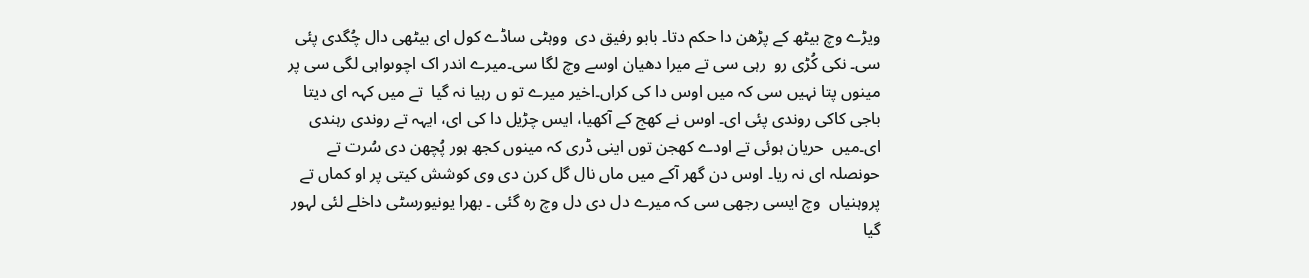ویڑے وچ بیٹھ کے پڑھن دا حکم دتا۔ بابو رفیق دی  ووہٹی ساڈے کول ای بیٹھی دال چُگدی پئی سی۔ نکی کُڑی رو  رہی سی تے میرا دھیان اوسے وچ لگا سی۔میرے اندر اک اچوںواہی لگی سی پر مینوں پتا نہیں سی کہ میں اوس دا کی کراں۔اخیر میرے تو ں رہیا نہ گیا  تے میں کہہ ای دیتا  باجی کاکی روندی پئی ای۔ اوس نے کھج کے آکھیا، ایس چڑیل دا کی ای، ایہہ تے روندی رہندی ای۔میں  حریان ہوئی تے اودے کھجن توں اینی ڈری کہ مینوں کجھ ہور پُچھن دی سُرت تے حونصلہ ای نہ ریا۔ اوس دن گھر آکے میں ماں نال گل کرن دی وی کوشش کیتی پر او کماں تے پروہنیاں  وچ ایسی رجھی سی کہ میرے دل دی دل وچ رہ گئی ۔ بھرا یونیورسٹی داخلے لئی لہور گیا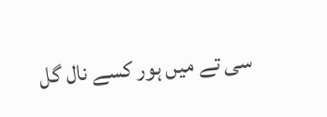سی تے میں ہور کسے نال گل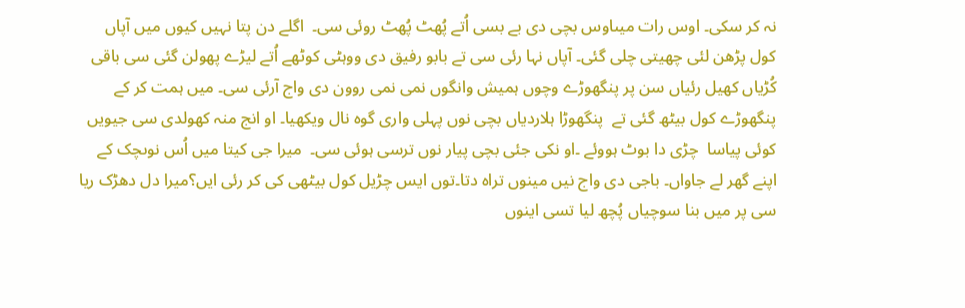نہ کر سکی۔ اوس رات میںاوس بچی دی بے بسی اُتے پُھٹ پُھٹ روئی سی۔  اگلے دن پتا نہیں کیوں میں آپاں کول پڑھن لئی چھیتی چلی گئی۔ آپاں نہا رئی سی تے بابو رفیق دی ووہٹی کوٹھے اُتے لیڑے پھولن گئی سی باقی کُڑیاں کھیل رئیاں سن پر پنگھوڑے وچوں ہمیش وانگوں نمی نمی روون دی واج آرئی سی۔ میں ہمت کر کے پنگھوڑے کول بیٹھ گئی تے  پنگھوڑا ہلاردیاں بچی نوں پہلی واری گوہ نال ویکھیا۔ او انج منہ کھولدی سی جیویں کوئی پیاسا  چڑی دا بوٹ ہووئے ۔او نکی جئی بچی پیار نوں ترسی ہوئی سی۔  میرا جی کیتا میں اُس نوںچک کے  اپنے گھر لے جاواں۔ باجی دی واج نیں مینوں تراہ دتا۔توں ایس چڑیل کول بیٹھی کی کر رئی ایں؟میرا دل دھڑک ریا سی پر میں بنا سوچیاں پُچھ لیا تسی اینوں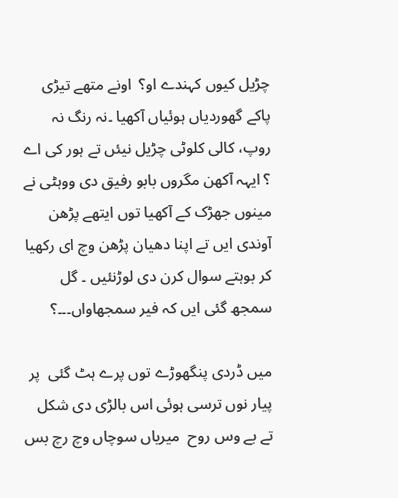چڑیل کیوں کہندے او؟  اونے متھے تیڑی پاکے گھوردیاں ہوئیاں آکھیا ۔نہ رنگ نہ روپ، کالی کلوٹی چڑیل نیئں تے ہور کی اے ؟ ایہہ آکھن مگروں بابو رفیق دی ووہٹی نے مینوں جھڑک کے آکھیا توں ایتھے پڑھن آوندی ایں تے اپنا دھیان پڑھن وچ ای رکھیا کر بوہتے سوال کرن دی لوڑنئیں ۔ گل سمجھ گئی ایں کہ فیر سمجھاواں۔۔۔؟

میں ڈردی پنگھوڑے توں پرے ہٹ گئی  پر پیار نوں ترسی ہوئی اس بالڑی دی شکل تے بے وس روح  میریاں سوچاں وچ رچ بس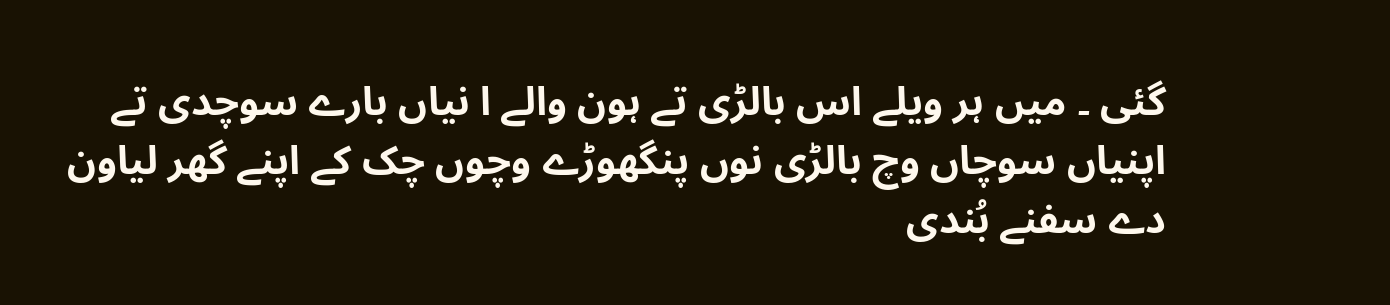گئی ۔ میں ہر ویلے اس بالڑی تے ہون والے ا نیاں بارے سوچدی تے اپنیاں سوچاں وچ بالڑی نوں پنگھوڑے وچوں چک کے اپنے گھر لیاون دے سفنے بُندی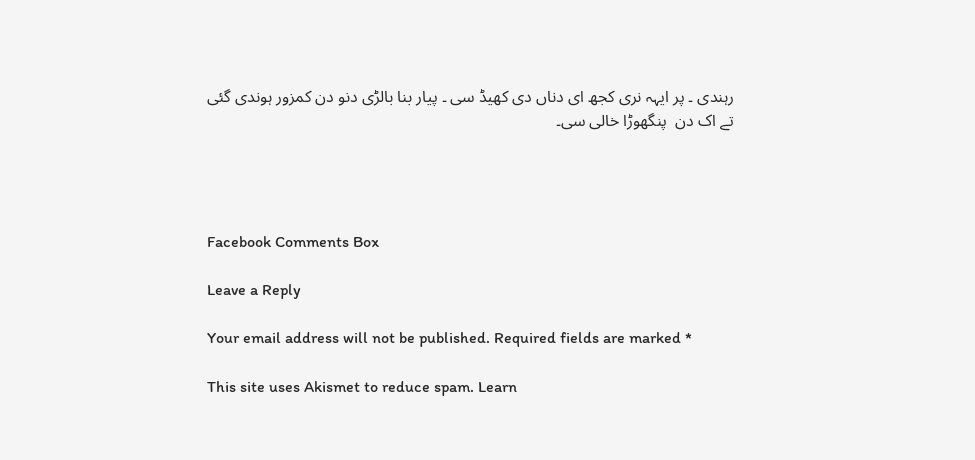رہندی ۔ پر ایہہ نری کجھ ای دناں دی کھیڈ سی ۔ پیار بنا بالڑی دنو دن کمزور ہوندی گئی تے اک دن  پنگھوڑا خالی سی۔




Facebook Comments Box

Leave a Reply

Your email address will not be published. Required fields are marked *

This site uses Akismet to reduce spam. Learn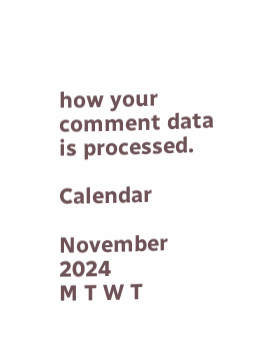how your comment data is processed.

Calendar

November 2024
M T W T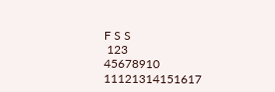F S S
 123
45678910
11121314151617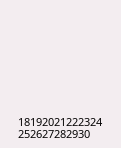18192021222324
252627282930